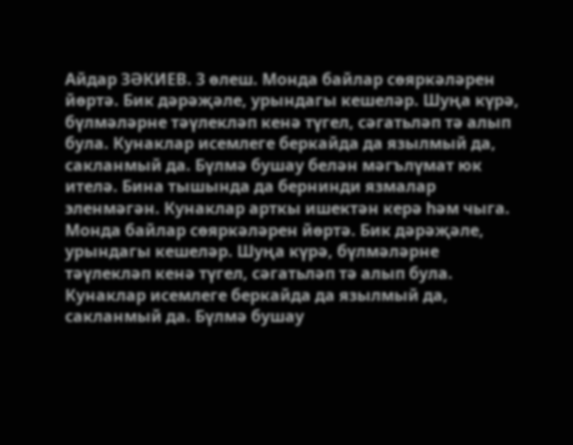Айдар ЗӘКИЕВ. 3 өлеш. Монда байлар сөяркәләрен йөртә. Бик дәрәҗәле, урындагы кешеләр. Шуңа күрә, бүлмәләрне тәүлекләп кенә түгел, сәгатьләп тә алып була. Кунаклар исемлеге беркайда да язылмый да, сакланмый да. Бүлмә бушау белән мәгълүмат юк ителә. Бина тышында да бернинди язмалар эленмәгән. Кунаклар арткы ишектән керә һәм чыга.
Монда байлар сөяркәләрен йөртә. Бик дәрәҗәле, урындагы кешеләр. Шуңа күрә, бүлмәләрне тәүлекләп кенә түгел, сәгатьләп тә алып була. Кунаклар исемлеге беркайда да язылмый да, сакланмый да. Бүлмә бушау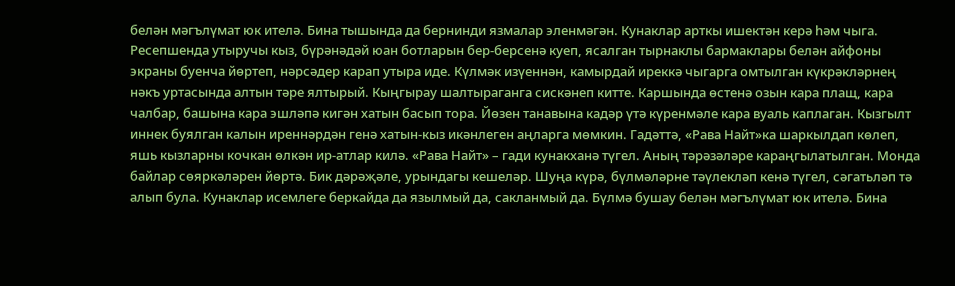белән мәгълүмат юк ителә. Бина тышында да бернинди язмалар эленмәгән. Кунаклар арткы ишектән керә һәм чыга.
Ресепшенда утыручы кыз, бүрәнәдәй юан ботларын бер-берсенә куеп, ясалган тырнаклы бармаклары белән айфоны экраны буенча йөртеп, нәрсәдер карап утыра иде. Күлмәк изүеннән, камырдай иреккә чыгарга омтылган күкрәкләрнең нәкъ уртасында алтын тәре ялтырый. Кыңгырау шалтыраганга сискәнеп китте. Каршында өстенә озын кара плащ, кара чалбар, башына кара эшләпә кигән хатын басып тора. Йөзен танавына кадәр үтә күренмәле кара вуаль каплаган. Кызгылт иннек буялган калын иреннәрдән генә хатын-кыз икәнлеген аңларга мөмкин. Гадәттә, «Рава Найт»ка шаркылдап көлеп, яшь кызларны кочкан өлкән ир-атлар килә. «Рава Найт» – гади кунакханә түгел. Аның тәрәзәләре караңгылатылган. Монда байлар сөяркәләрен йөртә. Бик дәрәҗәле, урындагы кешеләр. Шуңа күрә, бүлмәләрне тәүлекләп кенә түгел, сәгатьләп тә алып була. Кунаклар исемлеге беркайда да язылмый да, сакланмый да. Бүлмә бушау белән мәгълүмат юк ителә. Бина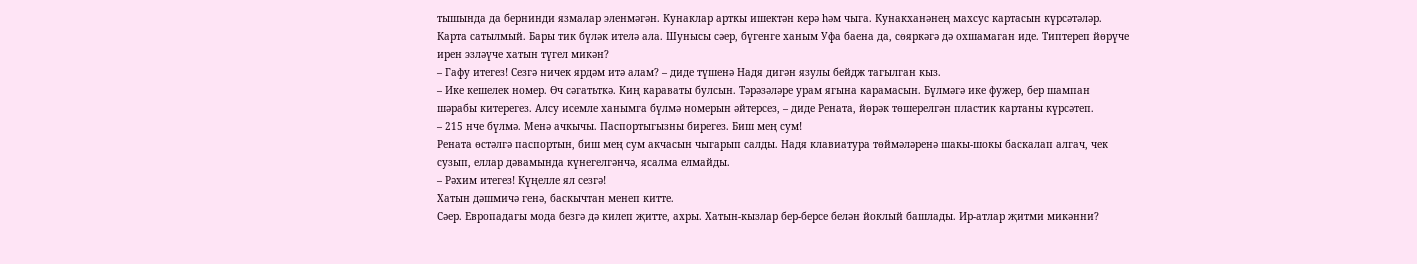тышында да бернинди язмалар эленмәгән. Кунаклар арткы ишектән керә һәм чыга. Кунакханәнең махсус картасын күрсәтәләр. Карта сатылмый. Бары тик бүләк ителә ала. Шунысы сәер, бүгенге ханым Уфа баена да, сөяркәгә дә охшамаган иде. Типтереп йөрүче ирен эзләүче хатын түгел микән?
– Гафу итегез! Сезгә ничек ярдәм итә алам? – диде түшенә Надя дигән язулы бейдж тагылган кыз.
– Ике кешелек номер. Өч сәгатьткә. Киң караваты булсын. Тәрәзәләре урам ягына карамасын. Бүлмәгә ике фужер, бер шампан шәрабы китерегез. Алсу исемле ханымга бүлмә номерын әйтерсез, – диде Рената, йөрәк төшерелгән пластик картаны күрсәтеп.
– 215 нче бүлмә. Менә ачкычы. Паспортыгызны бирегез. Биш мең сум!
Рената өстәлгә паспортын, биш мең сум акчасын чыгарып салды. Надя клавиатура төймәләренә шакы-шокы баскалап алгач, чек сузып, еллар дәвамында күнегелгәнчә, ясалма елмайды.
– Рәхим итегез! Күңелле ял сезгә!
Хатын дәшмичә генә, баскычтан менеп китте.
Сәер. Европадагы мода безгә дә килеп җитте, ахры. Хатын-кызлар бер-берсе белән йоклый башлады. Ир-атлар җитми микәнни?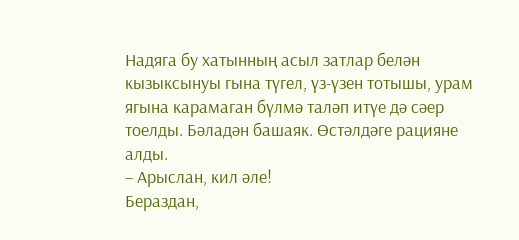Надяга бу хатынның асыл затлар белән кызыксынуы гына түгел, үз-үзен тотышы, урам ягына карамаган бүлмә таләп итүе дә сәер тоелды. Бәладән башаяк. Өстәлдәге рацияне алды.
– Арыслан, кил әле!
Бераздан,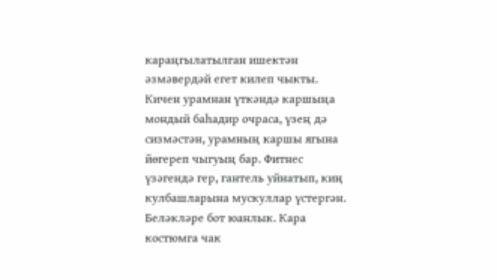караңгылатылган ишектән әзмәвердәй егет килеп чыкты. Кичен урамнан үткәндә каршыңа мондый баһадир очраса, үзең дә сизмәстән, урамның каршы ягына йөгереп чыгуың бар. Фитнес үзәгендә гер, гантель уйнатып, киң кулбашларына мускуллар үстергән. Беләкләре бот юанлык. Кара костюмга чак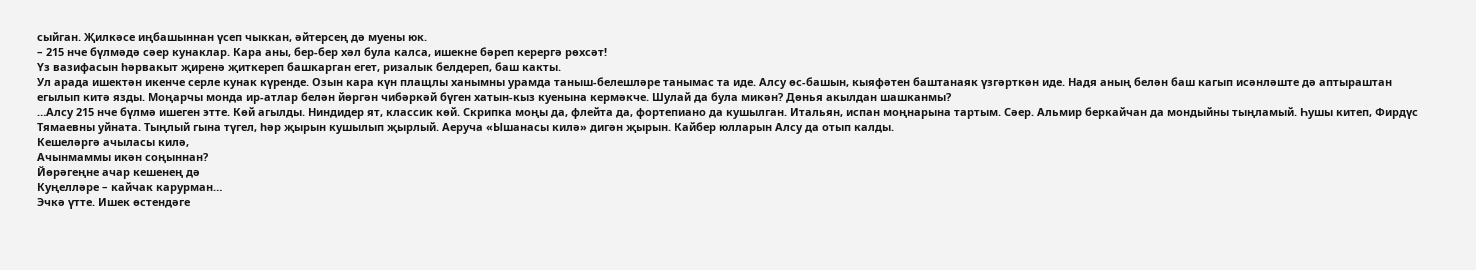сыйган. Җилкәсе иңбашыннан үсеп чыккан, әйтерсең дә муены юк.
– 215 нче бүлмәдә сәер кунаклар. Кара аны, бер-бер хәл була калса, ишекне бәреп керергә рөхсәт!
Үз вазифасын һәрвакыт җиренә җиткереп башкарган егет, ризалык белдереп, баш какты.
Ул арада ишектән икенче серле кунак күренде. Озын кара күн плащлы ханымны урамда таныш-белешләре танымас та иде. Алсу өс-башын, кыяфәтен баштанаяк үзгәрткән иде. Надя аның белән баш кагып исәнләште дә аптыраштан егылып китә язды. Моңарчы монда ир-атлар белән йөргән чибәркәй бүген хатын-кыз куенына кермәкче. Шулай да була микән? Дөнья акылдан шашканмы?
…Алсу 215 нче бүлмә ишеген этте. Көй агылды. Ниндидер ят, классик көй. Скрипка моңы да, флейта да, фортепиано да кушылган. Итальян, испан моңнарына тартым. Сәер. Альмир беркайчан да мондыйны тыңламый. Һушы китеп, Фирдүс Тямаевны уйната. Тыңлый гына түгел, һәр җырын кушылып җырлый. Аеруча «Ышанасы килә» дигән җырын. Кайбер юлларын Алсу да отып калды.
Кешеләргә ачыласы килә,
Ачынмаммы икән соңыннан?
Йөрәгеңне ачар кешенең дә
Куңелләре – кайчак карурман…
Эчкә үтте. Ишек өстендәге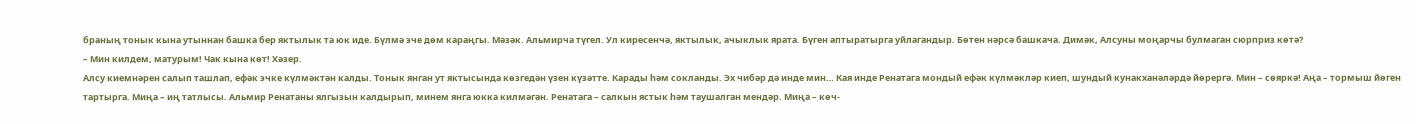браның тонык кына утыннан башка бер яктылык та юк иде. Бүлмә эче дөм караңгы. Мәзәк. Альмирча түгел. Ул киресенчә, яктылык, ачыклык ярата. Бүген аптыратырга уйлагандыр. Бөтен нәрсә башкача. Димәк, Алсуны моңарчы булмаган сюрприз көтә?
– Мин килдем, матурым! Чак кына көт! Хәзер.
Алсу киемнәрен салып ташлап, ефәк эчке күлмәктән калды. Тонык янган ут яктысында көзгедән үзен күзәтте. Карады һәм сокланды. Эх чибәр дә инде мин… Кая инде Ренатага мондый ефәк күлмәкләр киеп, шундый кунакханәләрдә йөрергә. Мин – сөяркә! Аңа – тормыш йөген тартырга. Миңа – иң татлысы. Альмир Ренатаны ялгызын калдырып, минем янга юкка килмәгән. Ренатага – салкын ястык һәм таушалган мендәр. Миңа – көч-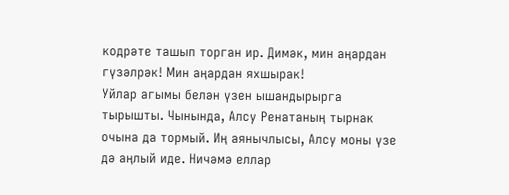кодрәте ташып торган ир. Димәк, мин аңардан гүзәлрәк! Мин аңардан яхшырак!
Уйлар агымы белән үзен ышандырырга тырышты. Чынында, Алсу Ренатаның тырнак очына да тормый. Иң аянычлысы, Алсу моны үзе дә аңлый иде. Ничәмә еллар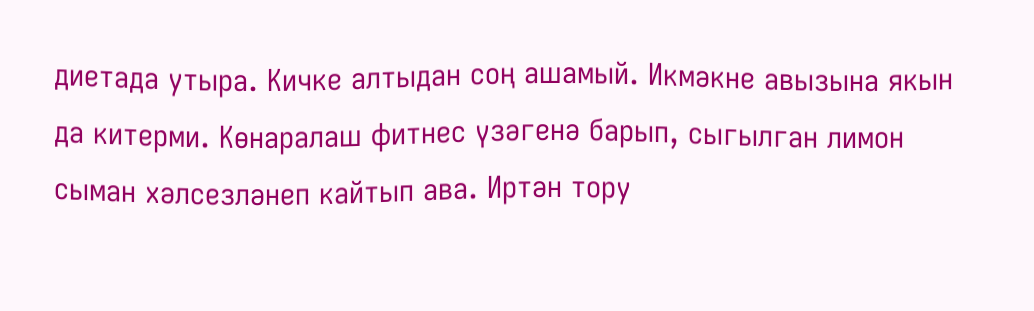диетада утыра. Кичке алтыдан соң ашамый. Икмәкне авызына якын да китерми. Көнаралаш фитнес үзәгенә барып, сыгылган лимон сыман хәлсезләнеп кайтып ава. Иртән тору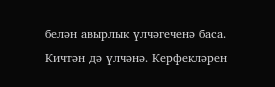белән авырлык үлчәгеченә баса. Кичтән дә үлчәнә. Керфекләрен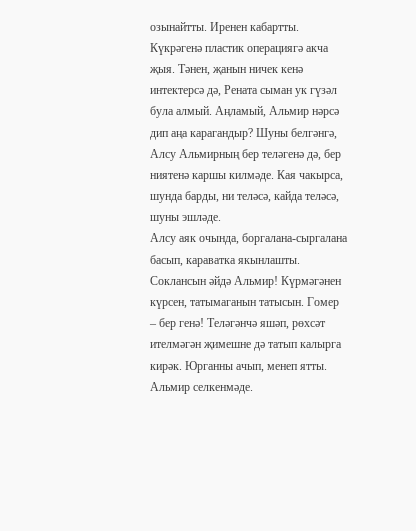озынайтты. Иренен кабартты. Күкрәгенә пластик операциягә акча җыя. Тәнен, җанын ничек кенә интектерсә дә, Рената сыман ук гүзәл була алмый. Аңламый, Альмир нәрсә дип аңа карагандыр? Шуны белгәнгә, Алсу Альмирның бер теләгенә дә, бер ниятенә каршы килмәде. Кая чакырса, шунда барды, ни теләсә, кайда теләсә, шуны эшләде.
Алсу аяк очында, боргалана-сыргалана басып, караватка якынлашты. Соклансын әйдә Альмир! Күрмәгәнен күрсен, татымаганын татысын. Гомер – бер генә! Теләгәнчә яшәп, рөхсәт ителмәгән җимешне дә татып калырга кирәк. Юрганны ачып, менеп ятты. Альмир селкенмәде.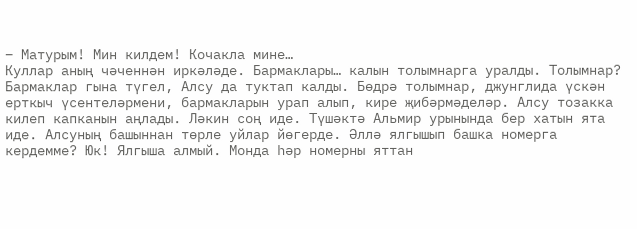– Матурым! Мин килдем! Кочакла мине…
Куллар аның чәченнән иркәләде. Бармаклары… калын толымнарга уралды. Толымнар? Бармаклар гына түгел, Алсу да туктап калды. Бөдрә толымнар, джунглида үскән ерткыч үсентеләрмени, бармакларын урап алып, кире җибәрмәделәр. Алсу тозакка килеп капканын аңлады. Ләкин соң иде. Түшәктә Альмир урынында бер хатын ята иде. Алсуның башыннан төрле уйлар йөгерде. Әллә ялгышып башка номерга кердемме? Юк! Ялгыша алмый. Монда һәр номерны яттан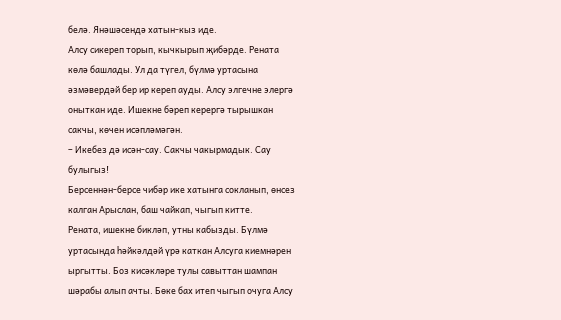белә. Янәшәсендә хатын-кыз иде.
Алсу сикереп торып, кычкырып җибәрде. Рената көлә башлады. Ул да түгел, бүлмә уртасына әзмәвердәй бер ир кереп ауды. Алсу элгечне элергә оныткан иде. Ишекне бәреп керергә тырышкан сакчы, көчен исәпләмәгән.
– Икебез дә исән-сау. Сакчы чакырмадык. Сау булыгыз!
Берсеннән-берсе чибәр ике хатынга сокланып, өнсез калган Арыслан, баш чайкап, чыгып китте.
Рената, ишекне бикләп, утны кабызды. Бүлмә уртасында һәйкәлдәй үрә каткан Алсуга киемнәрен ыргытты. Боз кисәкләре тулы савыттан шампан шәрабы алып ачты. Бөке бах итеп чыгып очуга Алсу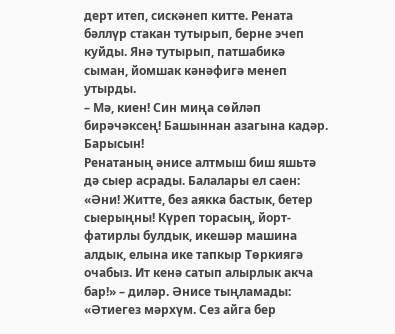дерт итеп, сискәнеп китте. Рената бәллүр стакан тутырып, берне эчеп куйды. Янә тутырып, патшабикә сыман, йомшак кәнәфигә менеп утырды.
– Мә, киен! Син миңа сөйләп бирәчәксең! Башыннан азагына кадәр. Барысын!
Ренатаның әнисе алтмыш биш яшьтә дә сыер асрады. Балалары ел саен: «Әни! Житте, без аякка бастык, бетер сыерыңны! Күреп торасың, йорт-фатирлы булдык, икешәр машина алдык, елына ике тапкыр Төркиягә очабыз. Ит кенә сатып алырлык акча бар!» – диләр. Әнисе тыңламады: «Әтиегез мәрхүм. Сез айга бер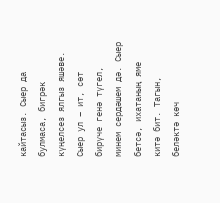кайтасыз. Сыер да булмаса, бигрәк күңелсез ялгыз яшәве. Сыер ул – ит, сөт бирүче генә түгел, минем сердәшем дә. Сыер бетсә, ихатаның яме китә бит. Тагын, беләктә көч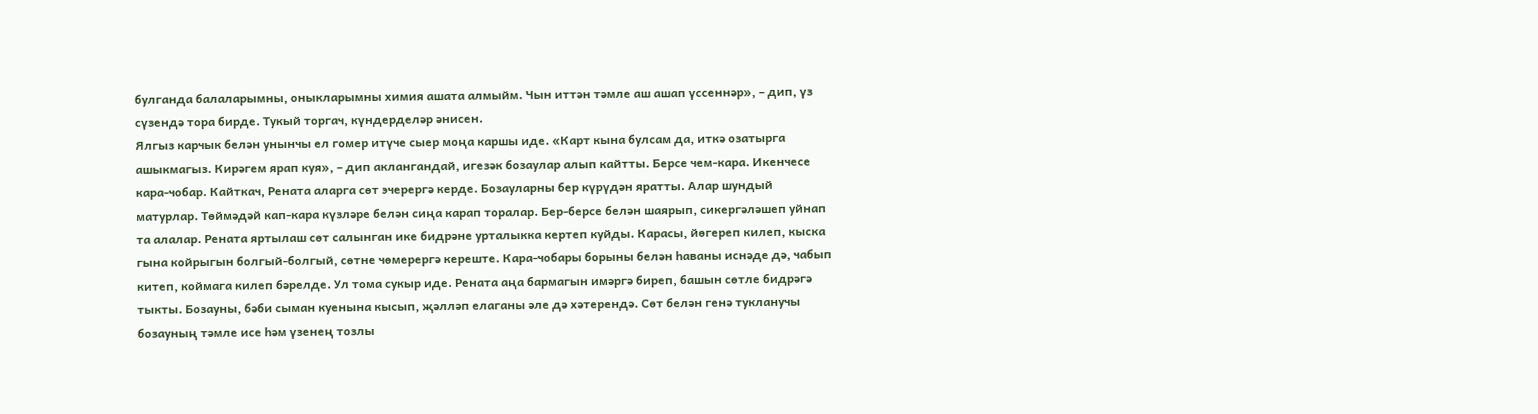булганда балаларымны, оныкларымны химия ашата алмыйм. Чын иттән тәмле аш ашап үссеннәр», – дип, үз сүзендә тора бирде. Тукый торгач, күндерделәр әнисен.
Ялгыз карчык белән унынчы ел гомер итүче сыер моңа каршы иде. «Карт кына булсам да, иткә озатырга ашыкмагыз. Кирәгем ярап куя», – дип аклангандай, игезәк бозаулар алып кайтты. Берсе чем-кара. Икенчесе кара-чобар. Кайткач, Рената аларга сөт эчерергә керде. Бозауларны бер күрүдән яратты. Алар шундый матурлар. Төймәдәй кап-кара күзләре белән сиңа карап торалар. Бер-берсе белән шаярып, сикергәләшеп уйнап та алалар. Рената яртылаш сөт салынган ике бидрәне урталыкка кертеп куйды. Карасы, йөгереп килеп, кыска гына койрыгын болгый-болгый, сөтне чөмерергә кереште. Кара-чобары борыны белән һаваны иснәде дә, чабып китеп, коймага килеп бәрелде. Ул тома сукыр иде. Рената аңа бармагын имәргә биреп, башын сөтле бидрәгә тыкты. Бозауны, бәби сыман куенына кысып, җәлләп елаганы әле дә хәтерендә. Сөт белән генә тукланучы бозауның тәмле исе һәм үзенең тозлы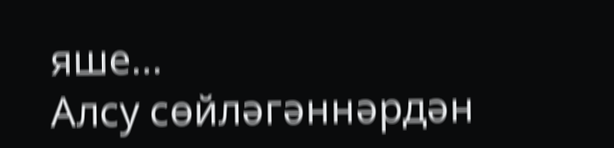яше…
Алсу сөйләгәннәрдән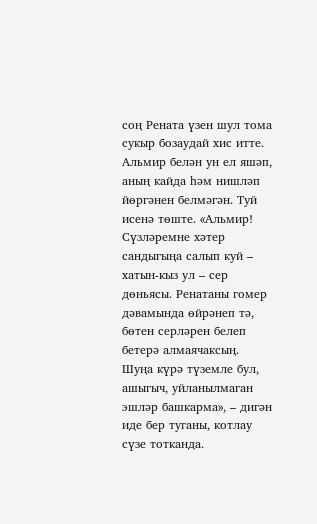соң Рената үзен шул тома сукыр бозаудай хис итте. Альмир белән ун ел яшәп, аның кайда һәм нишләп йөргәнен белмәгән. Туй исенә төште. «Альмир! Сүзләремне хәтер сандыгыңа салып куй – хатын-кыз ул – сер дөньясы. Ренатаны гомер дәвамында өйрәнеп тә, бөтен серләрен белеп бетерә алмаячаксың. Шуңа күрә түземле бул, ашыгыч, уйланылмаган эшләр башкарма», – дигән иде бер туганы, котлау сүзе тотканда.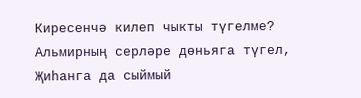Киресенчә килеп чыкты түгелме? Альмирның серләре дөньяга түгел, Җиһанга да сыймый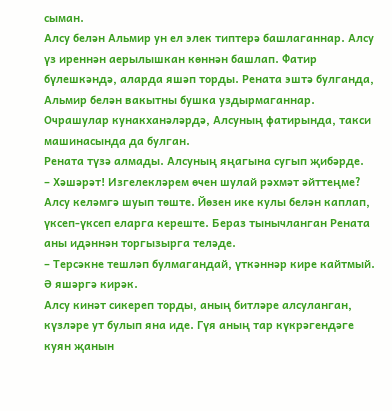сыман.
Алсу белән Альмир ун ел элек типтерә башлаганнар. Алсу үз иреннән аерылышкан көннән башлап. Фатир бүлешкәндә, аларда яшәп торды. Рената эштә булганда, Альмир белән вакытны бушка уздырмаганнар. Очрашулар кунакханәләрдә, Алсуның фатирында, такси машинасында да булган.
Рената түзә алмады. Алсуның яңагына сугып җибәрде.
– Хәшәрәт! Изгелекләрем өчен шулай рәхмәт әйттеңме?
Алсу келәмгә шуып төште. Йөзен ике кулы белән каплап, үксеп-үксеп еларга кереште. Бераз тынычланган Рената аны идәннән торгызырга теләде.
– Терсәкне тешләп булмагандай, үткәннәр кире кайтмый. Ә яшәргә кирәк.
Алсу кинәт сикереп торды, аның битләре алсуланган, күзләре ут булып яна иде. Гүя аның тар күкрәгендәге куян җанын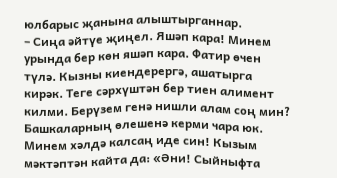юлбарыс җанына алыштырганнар.
– Сиңа әйтүе җиңел. Яшәп кара! Минем урында бер көн яшәп кара. Фатир өчен түлә. Кызны киендерергә, ашатырга кирәк. Теге сәрхүштән бер тиен алимент килми. Берүзем генә нишли алам соң мин? Башкаларның өлешенә керми чара юк. Минем хәлдә калсаң иде син! Кызым мәктәптән кайта да: «Әни! Сыйныфта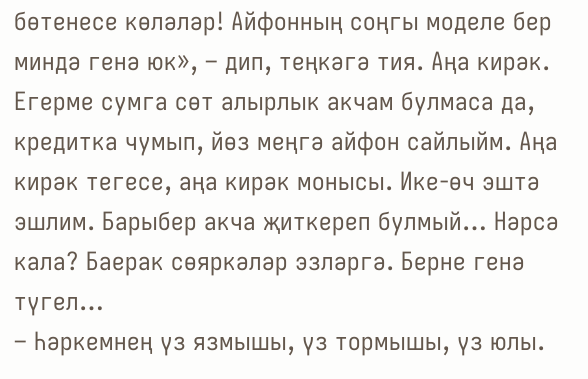бөтенесе көләләр! Айфонның соңгы моделе бер миндә генә юк», – дип, теңкәгә тия. Аңа кирәк. Егерме сумга сөт алырлык акчам булмаса да, кредитка чумып, йөз меңгә айфон сайлыйм. Аңа кирәк тегесе, аңа кирәк монысы. Ике-өч эштә эшлим. Барыбер акча җиткереп булмый… Нәрсә кала? Баерак сөяркәләр эзләргә. Берне генә түгел…
– Һәркемнең үз язмышы, үз тормышы, үз юлы.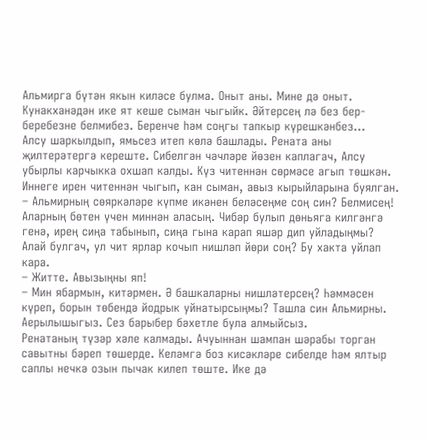Альмирга бүтән якын киләсе булма. Оныт аны. Мине дә оныт. Кунакханәдән ике ят кеше сыман чыгыйк. Әйтерсең лә без бер-беребезне белмибез. Беренче һәм соңгы тапкыр күрешкәнбез…
Алсу шаркылдып, ямьсез итеп көлә башлады. Рената аны җилтерәтергә кереште. Сибелгән чәчләре йөзен каплагач, Алсу убырлы карчыкка охшап калды. Күз читеннән сөрмәсе агып төшкән. Иннеге ирен читеннән чыгып, кан сыман, авыз кырыйларына буялган.
– Альмирның сөяркәләре күпме икәнен беләсеңме соң син? Белмисең! Аларның бөтен үчен миннән аласың. Чибәр булып дөньяга килгәнгә генә, ирең сиңа табынып, сиңа гына карап яшәр дип уйладыңмы? Алай булгач, ул чит ярлар кочып нишләп йөри соң? Бу хакта уйлап кара.
– Житте. Авызыңны яп!
– Мин ябармын, китәрмен. Ә башкаларны нишләтерсең? Һәммәсен күреп, борын төбендә йодрык уйнатырсыңмы? Ташла син Альмирны. Аерылышыгыз. Сез барыбер бәхетле була алмыйсыз.
Ренатаның түзәр хәле калмады. Ачуыннан шампан шәрабы торган савытны бәреп төшерде. Келәмгә боз кисәкләре сибелде һәм ялтыр саплы нечкә озын пычак килеп төште. Ике дә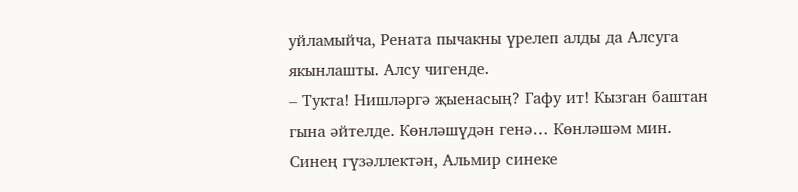уйламыйча, Рената пычакны үрелеп алды да Алсуга якынлашты. Алсу чигенде.
– Тукта! Нишләргә җыенасың? Гафу ит! Кызган баштан гына әйтелде. Көнләшүдән генә… Көнләшәм мин. Синең гүзәллектән, Альмир синеке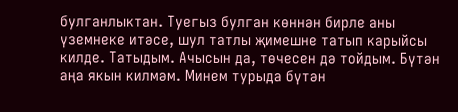булганлыктан. Туегыз булган көннән бирле аны үземнеке итәсе, шул татлы җимешне татып карыйсы килде. Татыдым. Ачысын да, төчесен дә тойдым. Бүтән аңа якын килмәм. Минем турыда бүтән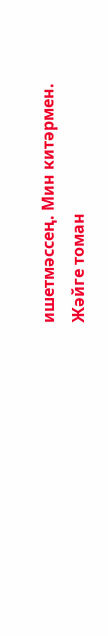ишетмәссең. Мин китәрмен. Жәйге томан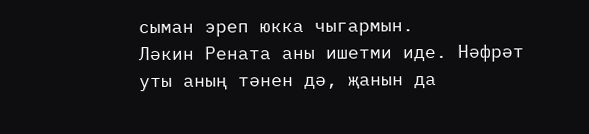сыман эреп юкка чыгармын.
Ләкин Рената аны ишетми иде. Нәфрәт уты аның тәнен дә, җанын да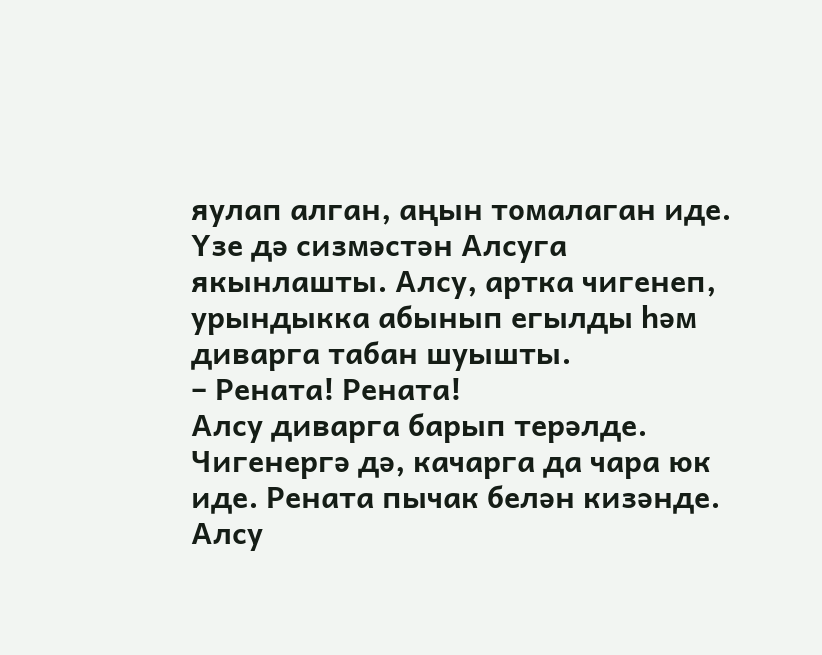яулап алган, аңын томалаган иде. Үзе дә сизмәстән Алсуга якынлашты. Алсу, артка чигенеп, урындыкка абынып егылды һәм диварга табан шуышты.
– Рената! Рената!
Алсу диварга барып терәлде. Чигенергә дә, качарга да чара юк иде. Рената пычак белән кизәнде. Алсу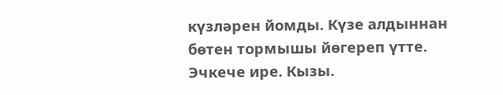күзләрен йомды. Күзе алдыннан бөтен тормышы йөгереп үтте. Эчкече ире. Кызы.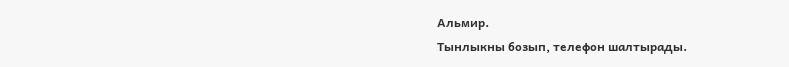Альмир.
Тынлыкны бозып, телефон шалтырады.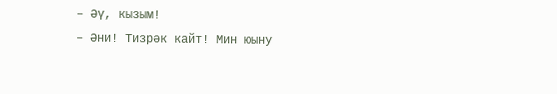– Әү, кызым!
– Әни! Тизрәк кайт! Мин юыну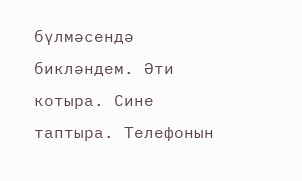бүлмәсендә бикләндем. Әти котыра. Сине таптыра. Телефонын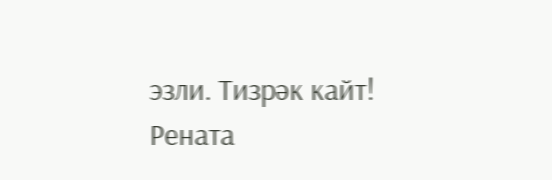эзли. Тизрәк кайт!
Рената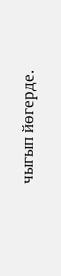чыгып йөгерде.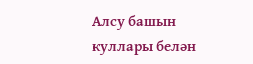Алсу башын куллары белән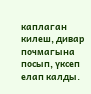каплаган килеш, дивар почмагына посып, үксеп елап калды.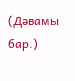(Дәвамы бар.)